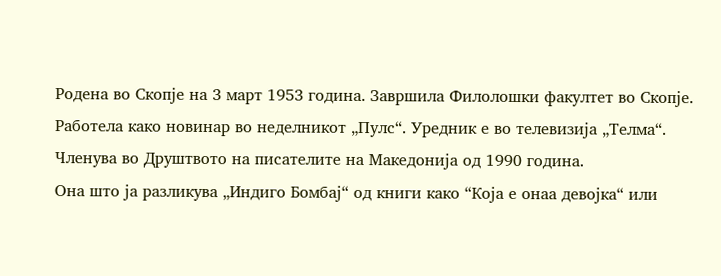Родена во Скопје на 3 март 1953 година. Завршила Филолошки факултет во Скопје. Работела како новинар во неделникот „Пулс“. Уредник е во телевизија „Телма“. Членува во Друштвото на писателите на Македонија од 1990 година.
Она што ја разликува „Индиго Бомбај“ од книги како “Која е онаа девојка“ или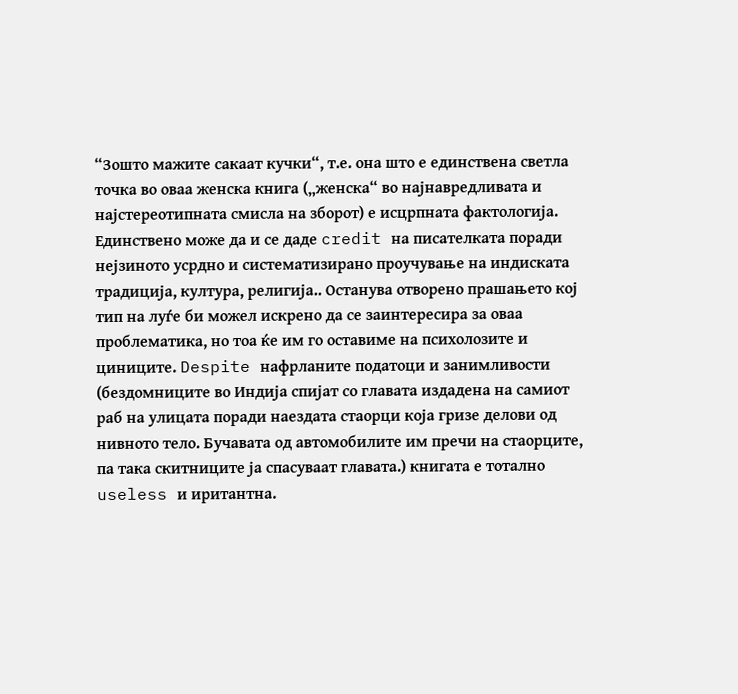“Зошто мажите сакаат кучки“, т.е. она што е единствена светла точка во оваа женска книга („женска“ во најнавредливата и најстереотипната смисла на зборот) е исцрпната фактологија. Единствено може да и се даде credit на писателката поради нејзиното усрдно и систематизирано проучување на индиската традиција, култура, религија.. Останува отворено прашањето кој тип на луѓе би можел искрено да се заинтересира за оваа проблематика, но тоа ќе им го оставиме на психолозите и циниците. Despite нафрланите податоци и занимливости (бездомниците во Индија спијат со главата издадена на самиот раб на улицата поради наездата стаорци која гризе делови од нивното тело. Бучавата од автомобилите им пречи на стаорците, па така скитниците ја спасуваат главата.) книгата е тотално useless и иритантна.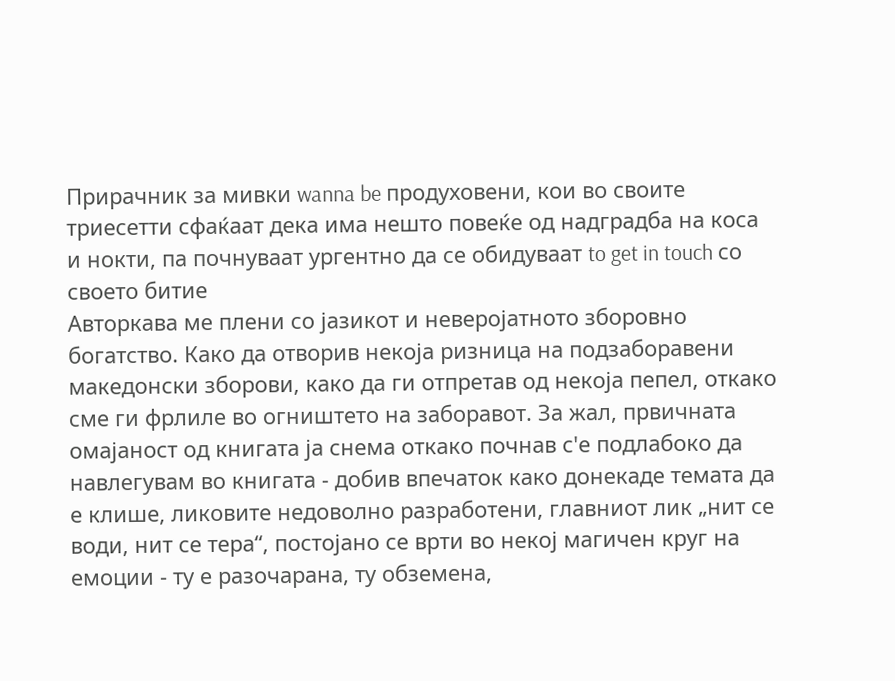Прирачник за мивки wanna be продуховени, кои во своите триесетти сфаќаат дека има нешто повеќе од надградба на коса и нокти, па почнуваат ургентно да се обидуваат to get in touch со своето битие
Авторкава ме плени со јазикот и неверојатното зборовно богатство. Како да отворив некоја ризница на подзаборавени македонски зборови, како да ги отпретав од некоја пепел, откако сме ги фрлиле во огништето на заборавот. За жал, првичната омајаност од книгата ја снема откако почнав с'е подлабоко да навлегувам во книгата - добив впечаток како донекаде темата да е клише, ликовите недоволно разработени, главниот лик „нит се води, нит се тера“, постојано се врти во некој магичен круг на емоции - ту е разочарана, ту обземена,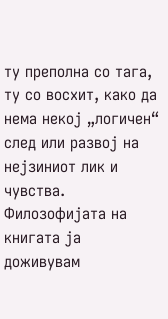ту преполна со тага, ту со восхит, како да нема некој „логичен“ след или развој на нејзиниот лик и чувства. Филозофијата на книгата ја доживувам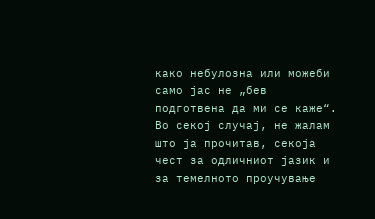како небулозна или можеби само јас не „бев подготвена да ми се каже“. Во секој случај, не жалам што ја прочитав, секоја чест за одличниот јазик и за темелното проучување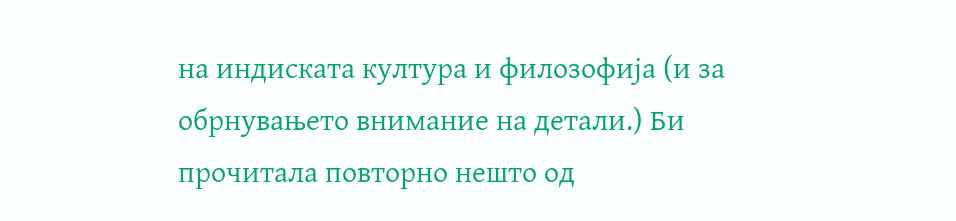на индиската култура и филозофија (и за обрнувањето внимание на детали.) Би прочитала повторно нешто од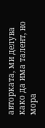авторката, ми делува како да има талент, но мора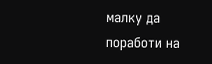малку да поработи на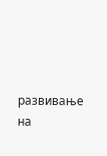развивање на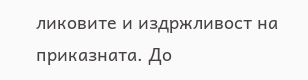ликовите и издржливост на приказната. До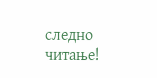следно читање!